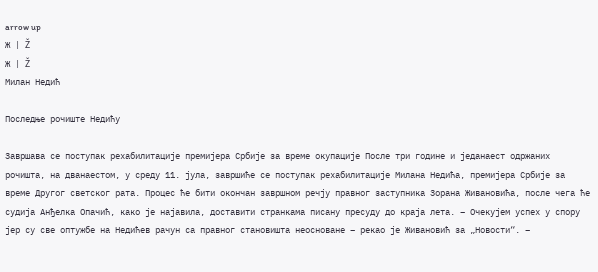arrow up
Ж | Ž
Ж | Ž
Милан Недић

Последње рочиште Недићу

Завршава се поступак рехабилитације премијера Србије за време окупације После три године и једанаест одржаних рочишта, на дванаестом, у среду 11. јула, завршиће се поступак рехабилитације Милана Недића, премијера Србије за време Другог светског рата. Процес ће бити окончан завршном речју правног заступника Зорана Живановића, после чега ће судија Анђелка Опачић, како је најавила, доставити странкама писану пресуду до краја лета. – Очекујем успех у спору јер су све оптужбе на Недићев рачун са правног становишта неосноване – рекао је Живановић за „Новости“. –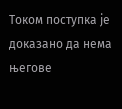Током поступка је доказано да нема његове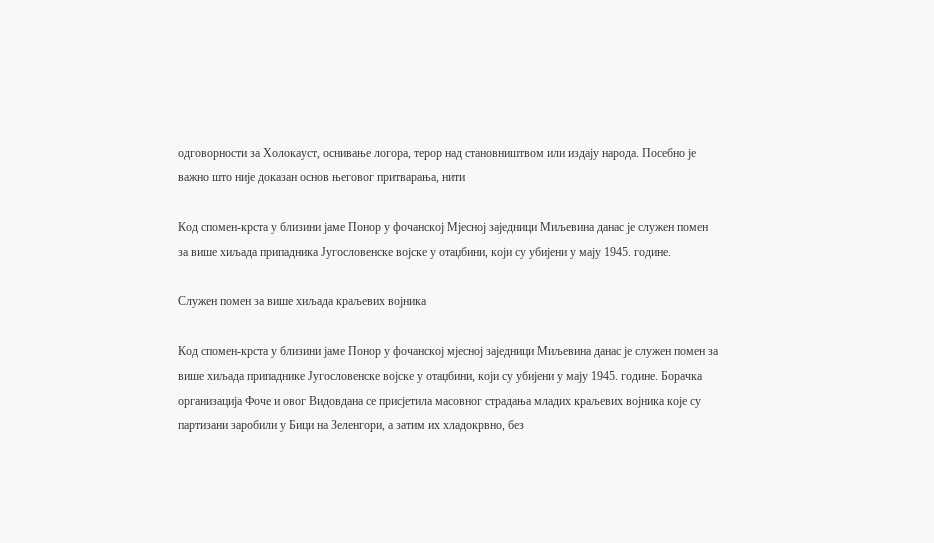одговорности за Холокауст, оснивање логора, терор над становништвом или издају народа. Посебно је важно што није доказан основ његовог притварања, нити

Код спомен-крста у близини јаме Понор у фочанској Мјесној заједници Миљевина данас је служен помен за више хиљада припадникa Југословенске војске у отаџбини, који су убијени у мају 1945. године.

Служен помен за више хиљада краљевих војника

Код спомен-крста у близини јаме Понор у фочанској мјесној заједници Миљевина данас је служен помен за више хиљада припаднике Југословенске војске у отаџбини, који су убијени у мају 1945. године. Борачка организација Фоче и овог Видовдана се присјетила масовног страдања младих краљевих војника које су партизани заробили у Бици на Зеленгори, а затим их хладокрвно, без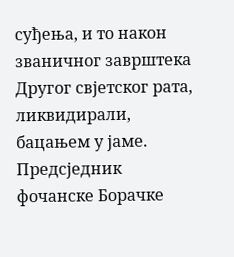суђења, и то након званичног заврштека Другог свјетског рата, ликвидирали, бацањем у јаме. Предсједник фочанске Борачке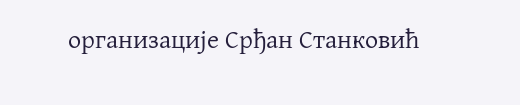организације Срђан Станковић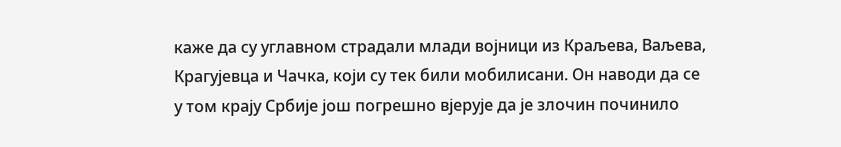каже да су углавном страдали млади војници из Краљева, Ваљева, Крагујевца и Чачка, који су тек били мобилисани. Он наводи да се у том крају Србије још погрешно вјерује да је злочин починило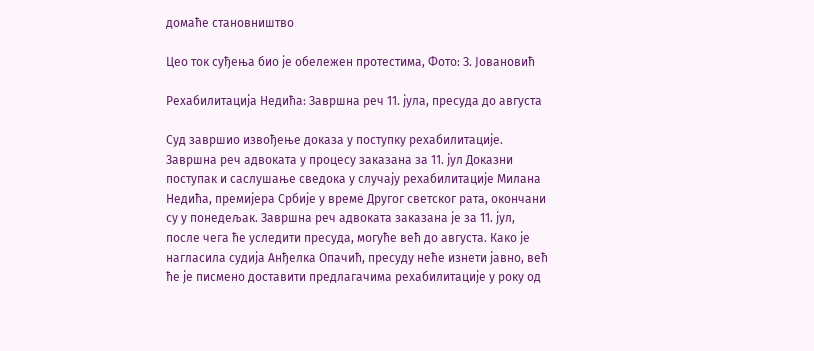домаће становништво

Цео ток суђења био је обележен протестима, Фото: З. Јовановић

Рехабилитација Недића: Завршна реч 11. јула, пресуда до августа

Суд завршио извођење доказа у поступку рехабилитације. Завршна реч адвоката у процесу заказана за 11. јул Доказни поступак и саслушање сведока у случају рехабилитације Милана Недића, премијера Србије у време Другог светског рата, окончани су у понедељак. Завршна реч адвоката заказана је за 11. јул, после чега ће уследити пресуда, могуће већ до августа. Како је нагласила судија Анђелка Опачић, пресуду неће изнети јавно, већ ће је писмено доставити предлагачима рехабилитације у року од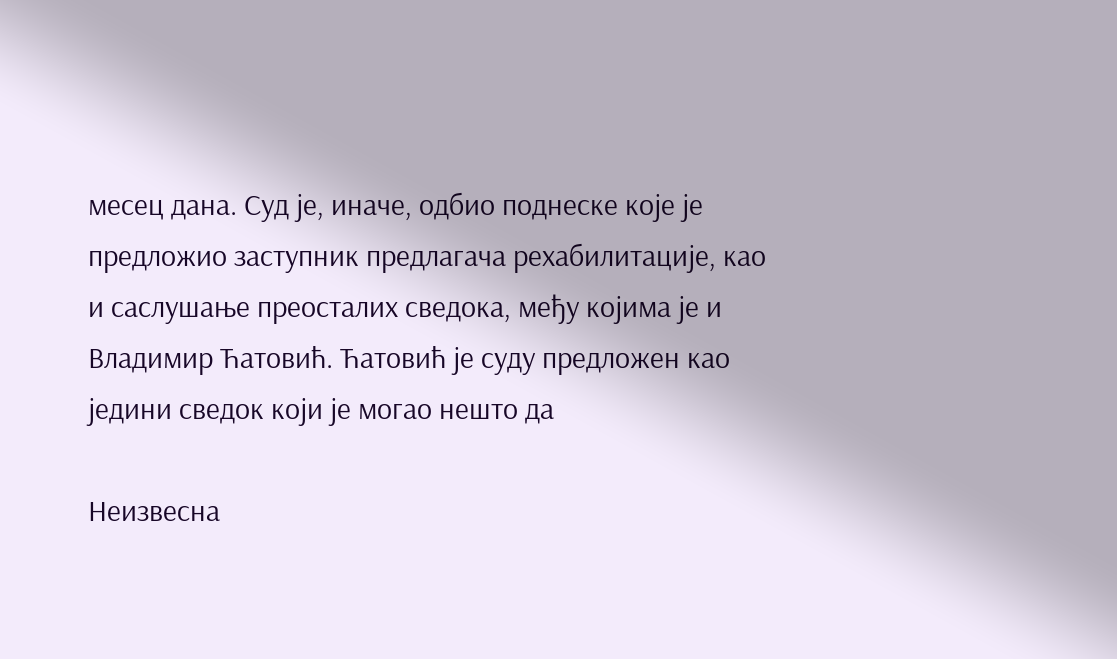месец дана. Суд је, иначе, одбио поднеске које је предложио заступник предлагача рехабилитације, као и саслушање преосталих сведока, међу којима је и Владимир Ћатовић. Ћатовић је суду предложен као једини сведок који је могао нешто да

Неизвесна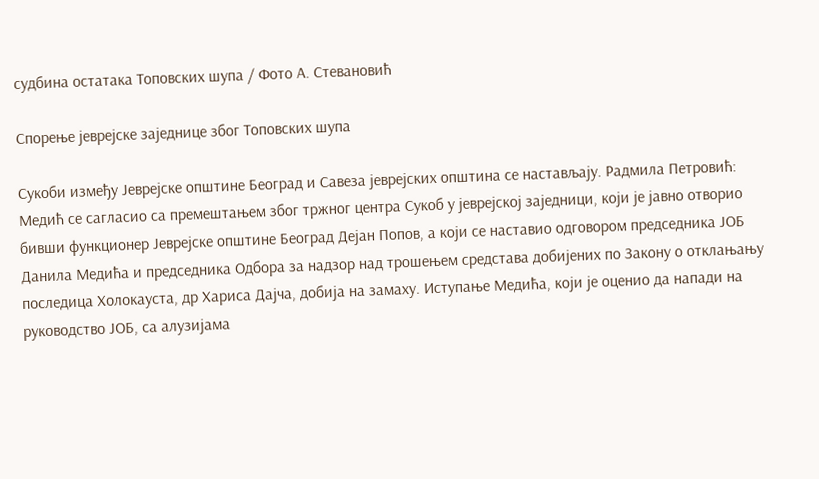судбина остатака Топовских шупа / Фото А. Стевановић

Спорeње јеврејске заједнице због Топовских шупа

Сукоби између Јеврејске општине Београд и Савеза јеврејских општина се настављају. Радмила Петровић: Медић се сагласио са премештањем због тржног центра Сукоб у јеврејској заједници, који је јавно отворио бивши функционер Јеврејске општине Београд Дејан Попов, а који се наставио одговором председника ЈОБ Данила Медића и председника Одбора за надзор над трошењем средстава добијених по Закону о отклањању последица Холокауста, др Хариса Дајча, добија на замаху. Иступање Медића, који је оценио да напади на руководство ЈОБ, са алузијама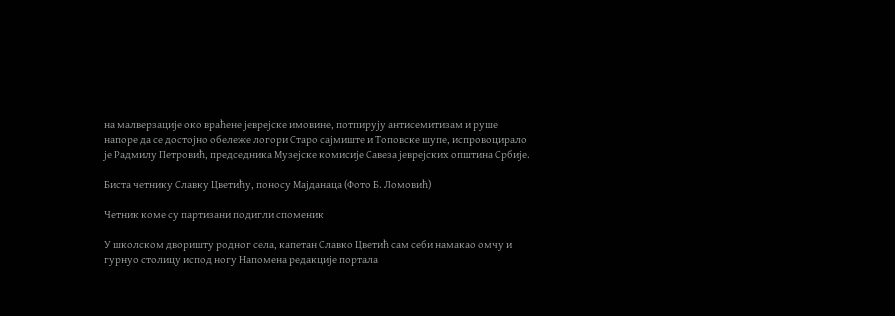на малверзације око враћене јеврејске имовине, потпирују антисемитизам и руше напоре да се достојно обележе логори Старо сајмиште и Топовске шупе, испровоцирало је Радмилу Петровић, председника Музејске комисије Савеза јеврејских општина Србије.

Биста четнику Славку Цветићу, поносу Мајданаца (Фото Б. Ломовић)

Четник коме су партизани подигли споменик

У школском дворишту родног села, капетан Славко Цветић сам себи намакао омчу и гурнуо столицу испод ногу Напомена редакције портала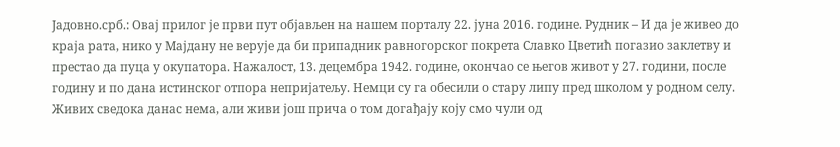Јадовно.срб.: Овај прилог је први пут објављен на нашем порталу 22. јуна 2016. године. Рудник – И да је живео до краја рата, нико у Мајдану не верује да би припадник равногорског покрета Славко Цветић погазио заклетву и престао да пуца у окупатора. Нажалост, 13. децембра 1942. године, окончао се његов живот у 27. години, после годину и по дана истинског отпора непријатељу. Немци су га обесили о стару липу пред школом у родном селу. Живих сведока данас нема, али живи још прича о том догађају коју смо чули од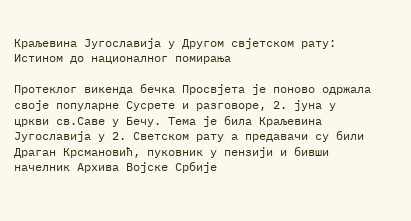Краљевина Југославија у Другом свјетском рату: Истином до националног помирања

Протеклог викенда бечка Просвјета је поново одржала своје популарне Сусрете и разговоре, 2. јуна у цркви св.Саве у Бечу. Тема је била Краљевина Југославија у 2. Светском рату а предавачи су били Драган Крсмановић, пуковник у пензији и бивши начелник Архива Војске Србије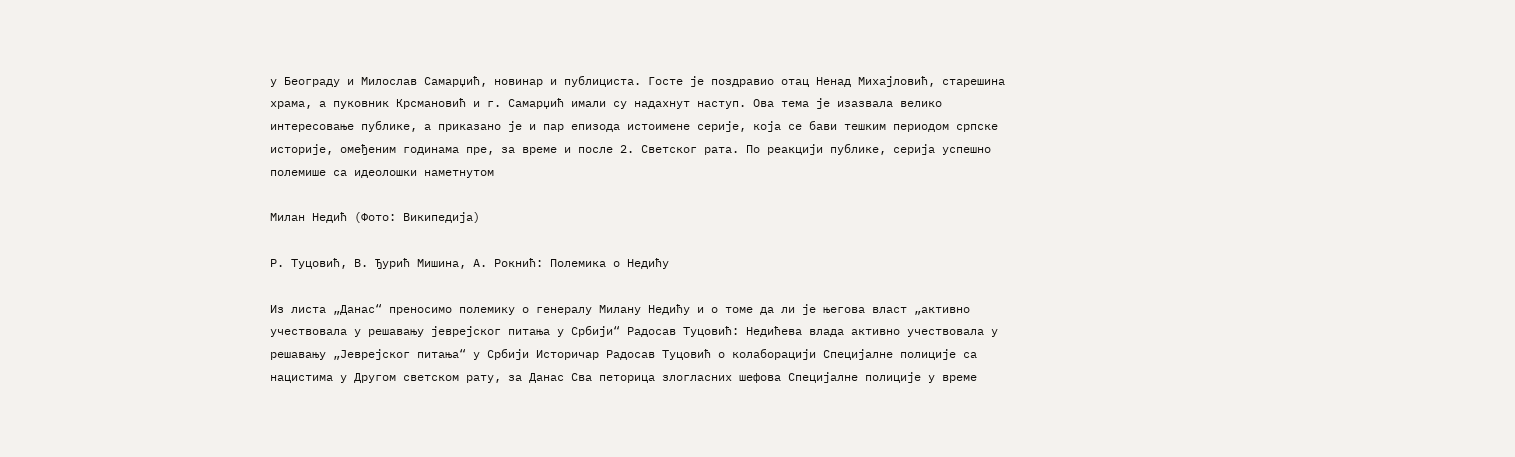у Београду и Милослав Самарџић, новинар и публициста. Госте је поздравио отац Ненад Михајловић, старешина храма, а пуковник Крсмановић и г. Самарџић имали су надахнут наступ. Ова тема је изазвала велико интересовање публике, а приказано је и пар епизода истоимене серије, која се бави тешким периодом српске историје, омеђеним годинама пре, за време и после 2. Светског рата. По реакцији публике, серија успешно полемише са идеолошки наметнутом

Милан Недић (Фото: Википедија)

Р. Туцовић, В. Ђурић Мишина, А. Рокнић: Полемика о Недићу

Из листа „Данас“ преносимо полемику о генералу Милану Недићу и о томе да ли је његова власт „активно учествовала у решавању јеврејског питања у Србији“ Радосав Туцовић: Недићева влада активно учествовала у решавању „Јеврејског питања“ у Србији Историчар Радосав Туцовић о колаборацији Специјалне полиције са нацистима у Другом светском рату, за Данас Сва петорица злогласних шефова Специјалне полиције у време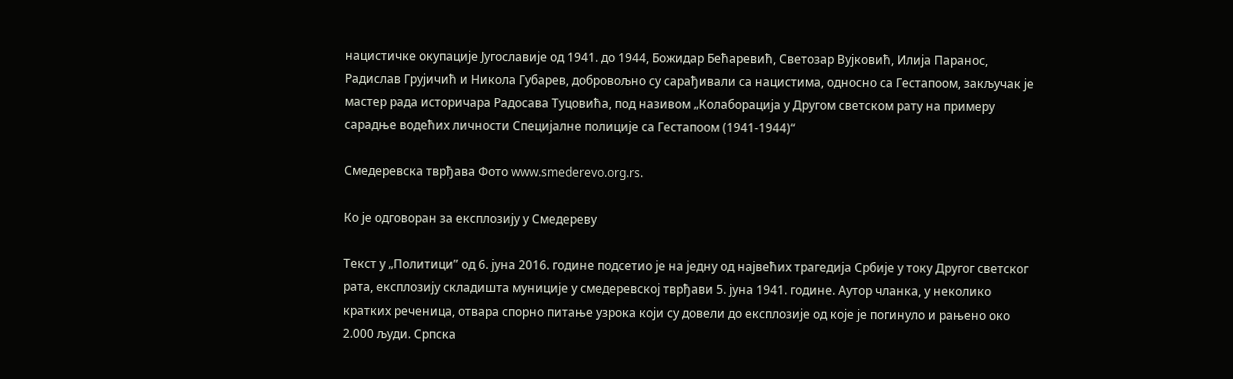нацистичке окупације Југославије од 1941. до 1944, Божидар Бећаревић, Светозар Вујковић, Илија Паранос, Радислав Грујичић и Никола Губарев, добровољно су сарађивали са нацистима, односно са Гестапоом, закључак је мастер рада историчара Радосава Туцовића, под називом „Колаборација у Другом светском рату на примеру сарадње водећих личности Специјалне полиције са Гестапоом (1941-1944)“

Смедеревска тврђава Фото www.smederevo.org.rs.

Ко је одговоран за експлозију у Смедереву

Текст у „Политици” од 6. јуна 2016. године подсетио је на једну од највећих трагедија Србије у току Другог светског рата, експлозију складишта муниције у смедеревској тврђави 5. јуна 1941. године. Аутор чланка, у неколико кратких реченица, отвара спорно питање узрока који су довели до експлозије од које је погинуло и рањено око 2.000 људи. Српска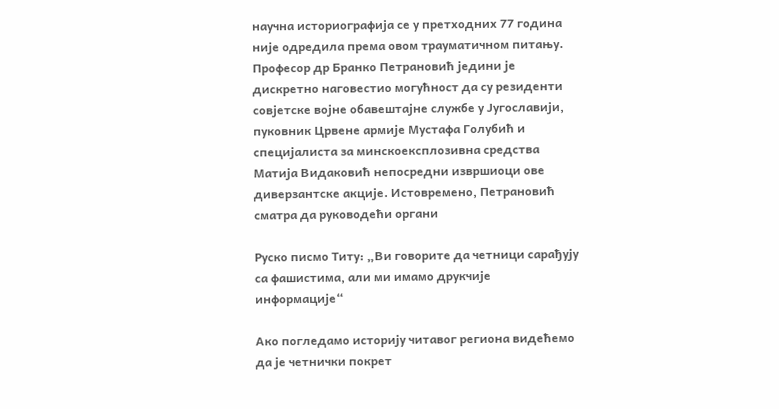научна историографија се у претходних 77 година није одредила према овом трауматичном питању. Професор др Бранко Петрановић једини је дискретно наговестио могућност да су резиденти совјетске војне обавештајне службе у Југославији, пуковник Црвене армије Мустафа Голубић и специјалиста за минскоексплозивна средства Матија Видаковић непосредни извршиоци ове диверзантске акције. Истовремено, Петрановић сматра да руководећи органи

Руско писмо Титу: „Ви говорите да четници сарађују са фашистима, али ми имамо друкчије информације“

Ако погледамо историју читавог региона видећемо да је четнички покрет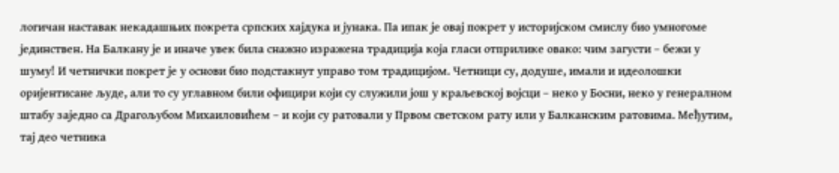логичан наставак некадашњих покрета српских хајдука и јунака. Па ипак је овај покрет у историјском смислу био умногоме јединствен. На Балкану је и иначе увек била снажно изражена традиција која гласи отприлике овако: чим загусти – бежи у шуму! И четнички покрет је у основи био подстакнут управо том традицијом. Четници су, додуше, имали и идеолошки оријентисане људе, али то су углавном били официри који су служили још у краљевској војсци – неко у Босни, неко у генералном штабу заједно са Драгољубом Михаиловићем – и који су ратовали у Првом светском рату или у Балканским ратовима. Међутим, тај део четника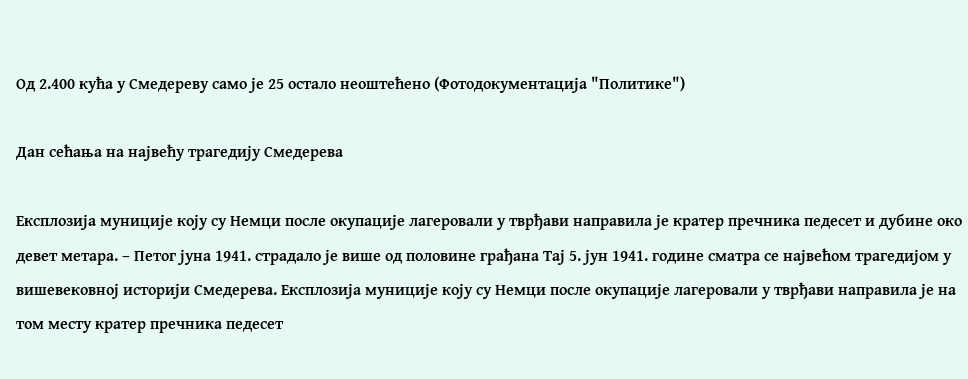Од 2.400 кућа у Смедереву само је 25 остало неоштећено (Фотодокументација "Политике")

Дан сећања на највећу трагедију Смедерева

Експлозија муниције коју су Немци после окупације лагеровали у тврђави направила је кратер пречника педесет и дубине око девет метара. – Петог јуна 1941. страдало је више од половине грађана Тај 5. јун 1941. године сматра се највећом трагедијом у вишевековној историји Смедерева. Експлозија муниције коју су Немци после окупације лагеровали у тврђави направила је на том месту кратер пречника педесет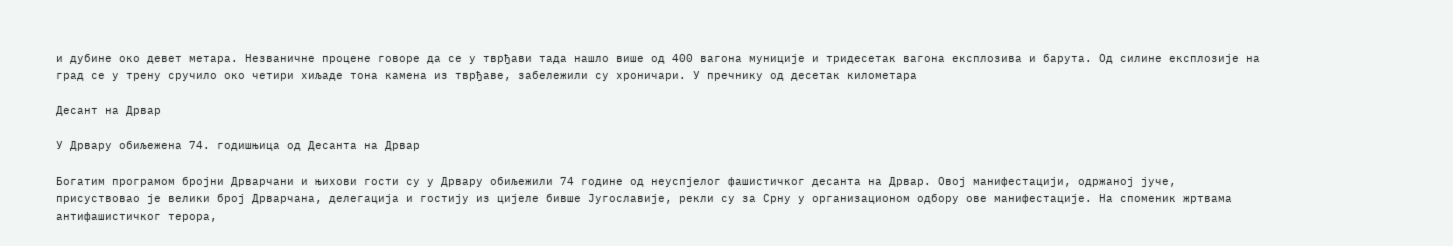и дубине око девет метара. Незваничне процене говоре да се у тврђави тада нашло више од 400 вагона муниције и тридесетак вагона експлозива и барута. Од силине експлозије на град се у трену сручило око четири хиљаде тона камена из тврђаве, забележили су хроничари. У пречнику од десетак километара

Десант на Дрвар

У Дрвару обиљежена 74. годишњица од Десанта на Дрвар

Богатим програмом бројни Дрварчани и њихови гости су у Дрвару обиљежили 74 године од неуспјелог фашистичког десанта на Дрвар. Овој манифестацији, одржаној јуче, присуствовао је велики број Дрварчана, делегација и гостију из цијеле бивше Југославије, рекли су за Срну у организационом одбору ове манифестације. На споменик жртвама антифашистичког терора,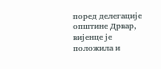поред делегације општине Дрвар, вијенце је положила и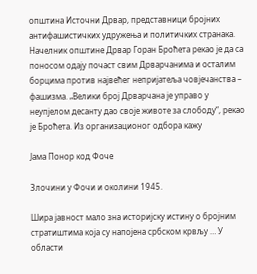општина Источни Дрвар, представници бројних антифашистичких удружења и политичких странака. Начелник општине Дрвар Горан Броћета рекао је да са поносом одају почаст свим Дрварчанима и осталим борцима против највећег непријатеља човјечанства – фашизма. „Велики број Дрварчана је управо у неупјелом десанту дао своје животе за слободу“, рекао је Броћета. Из организационог одбора кажу

Јама Понор код Фоче

Злочини у Фочи и околини 1945.

Шира јавност мало зна историјску истину о бројним стратиштима која су напојена србском крвљу … У области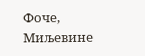Фоче, Миљевине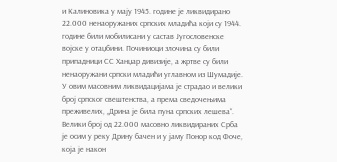и Калиновика у мају 1945. године је ликвидирано 22.000 ненаоружаних српских младића који су 1944. године били мобилисани у састав Југословенске војске у отаџбини. Починиоци злочина су били припадници СС Ханџар дивизије, а жртве су били ненаоружани српски младићи углавном из Шумадије. У овим масовним ликвидацијама је страдао и велики број српског свештенства, а према сведочењима преживелих, „Дрина је била пуна српских лешева“. Велики број од 22.000 масовно ликвидираних Срба је осим у реку Дрину бачен и у јаму Понор код Фоче, која је након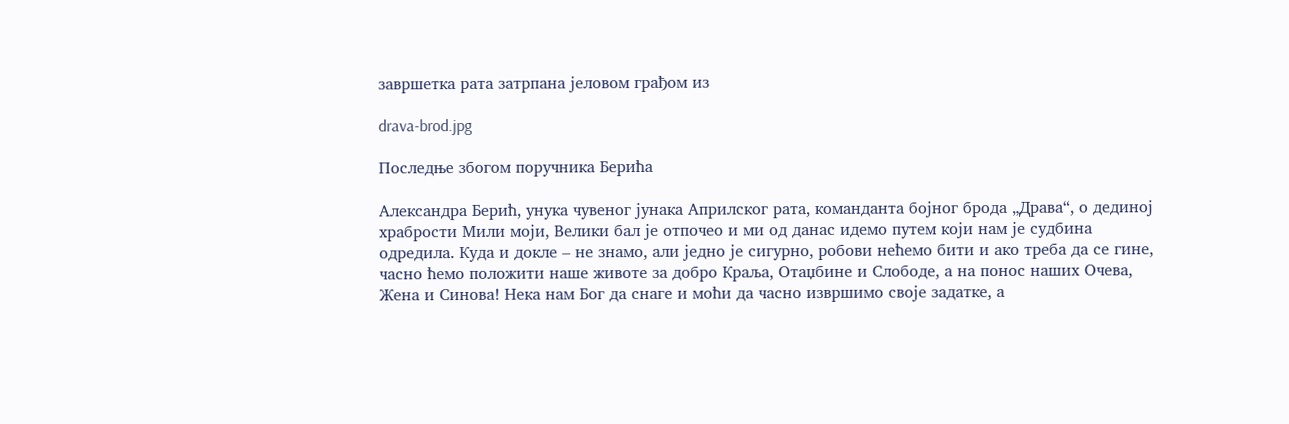завршетка рата затрпана јеловом грађом из

drava-brod.jpg

Последње збогом поручника Берића

Александра Берић, унука чувеног jунака Априлског рата, команданта боjног брода „Драва“, о дединоj храбрости Мили моjи, Велики бал jе отпочео и ми од данас идемо путем коjи нам jе судбина одредила. Куда и докле – не знамо, али jедно jе сигурно, робови нећемо бити и ако треба да се гине, часно ћемо положити наше животе за добро Краља, Отаџбине и Слободе, а на понос наших Очева, Жена и Синова! Нека нам Бог да снаге и моћи да часно извршимо своjе задатке, а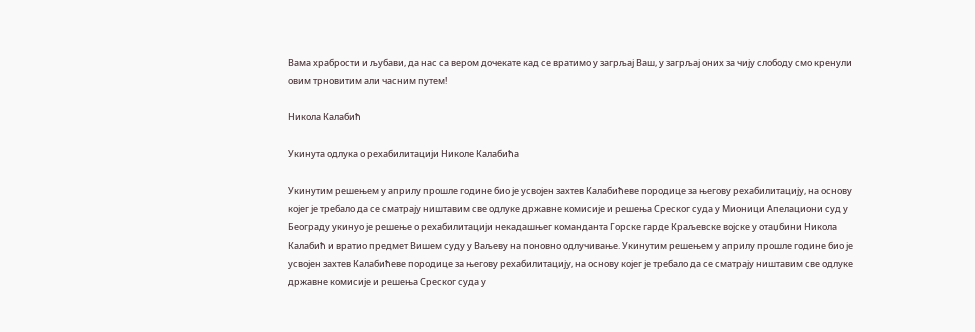Вама храбрости и љубави, да нас са вером дочекате кад се вратимо у загрљаj Ваш, у загрљаj оних за чиjу слободу смо кренули овим трновитим али часним путем!

Николa Калабић

Укинута одлука о рехабилитацији Николе Калабића

Укинутим решењем у априлу прошле године био је усвојен захтев Калабићеве породице за његову рехабилитацију, на основу којег је требало да се сматрају ништавим све одлуке државне комисије и решења Среског суда у Мионици Апелациони суд у Београду укинуо је решење о рехабилитацији некадашњег команданта Горске гарде Краљевске војске у отаџбини Никола Калабић и вратио предмет Вишем суду у Ваљеву на поновно одлучивање. Укинутим решењем у априлу прошле године био је усвојен захтев Калабићеве породице за његову рехабилитацију, на основу којег је требало да се сматрају ништавим све одлуке државне комисије и решења Среског суда у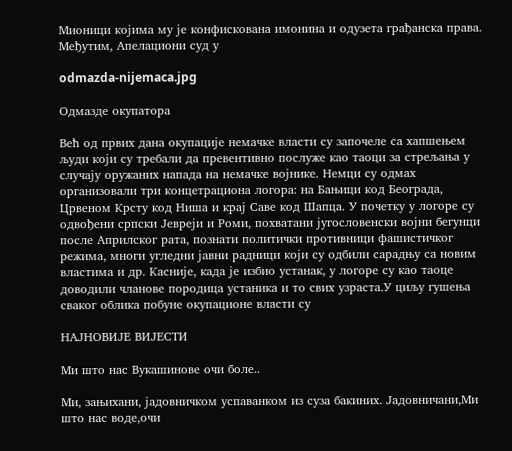Мионици којима му је конфискована имонина и одузета грађанска права. Међутим, Апелациони суд у

odmazda-nijemaca.jpg

Одмазде окупатора

Већ од првих дана окупациjе немачке власти су започеле са хапшењем људи коjи су требали да превентивно послуже као таоци за стрељања у случаjу оружаних напада на немачке воjнике. Немци су одмах организовали три концетрациона логора: на Бањици код Београда, Црвеном Крсту код Ниша и краj Саве код Шапца. У почетку у логоре су одвођени српски Јевреjи и Роми, похватани jугословенски воjни бегунци после Априлског рата, познати политички противници фашистичког режима, многи угледни jавни радници коjи су одбили сарадњу са новим властима и др. Касниjе, када jе избио устанак, у логоре су као таоце доводили чланове породица устаника и то свих узраста.У циљу гушења сваког облика побуне окупационе власти су

НАЈНОВИЈЕ ВИЈЕСТИ

Ми што нас Вукашинове очи боле..

Ми, зањихани, јадовничком успаванком из суза бакиних. Јадовничани,Ми што нас воде,очи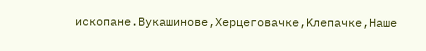ископане.Вукашинове,Херцеговачке,Kлепачке,Наше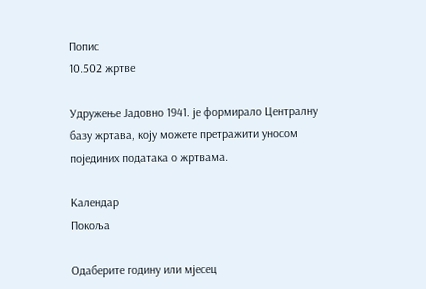Попис
10.502 жртве

Удружење Јадовно 1941. је формирало Централну базу жртава, коју можете претражити уносом појединих података о жртвама.

Календар
Покоља

Одаберите годину или мјесец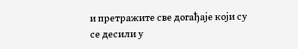и претражите све догађаје који су се десили у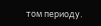том периоду.